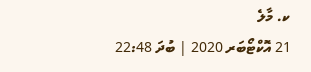ކ. މާލެ
21 އޮކްޓޯބަރ 2020 | ބުދަ 22:48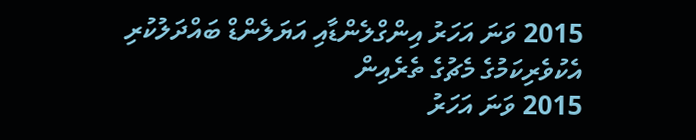2015 ވަނަ އަހަރު އިންގްލެންޑާއި އަޔަލެންޑް ބައްދަލުކުރި އެކުވެރިކަމުގެ މެޗުގެ ތެރެއިން
2015 ވަނަ އަހަރު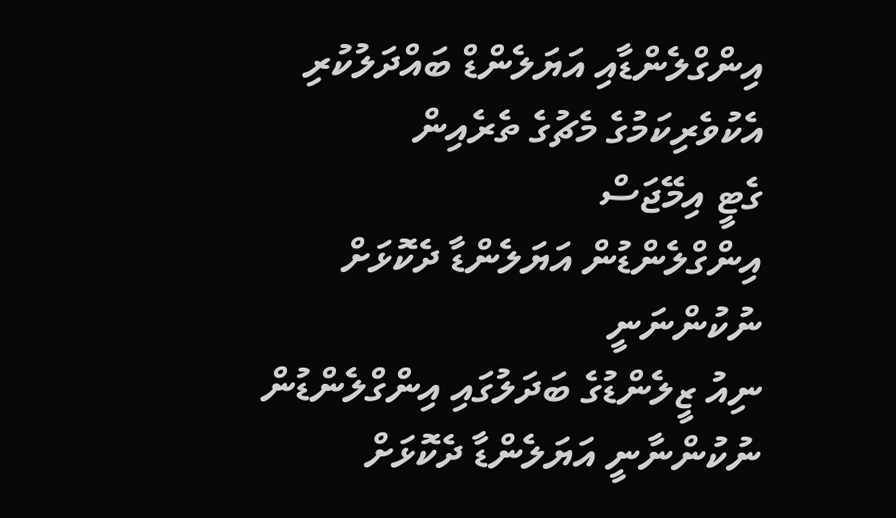އިންގްލެންޑާއި އަޔަލެންޑް ބައްދަލުކުރި އެކުވެރިކަމުގެ މެޗުގެ ތެރެއިން
ގެޓީ އިމޭޖަސް
އިންގްލެންޑުން އަޔަލެންޑާ ދެކޮޅަށް ނުކުންނަނީ
ނިއު ޒީލެންޑުގެ ބަދަލުގައި އިންގްލެންޑުން ނުކުންނާނީ އަޔަލެންޑާ ދެކޮޅަށް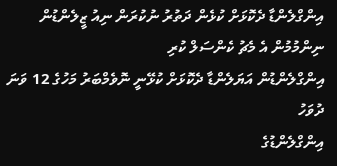އިންގްލެންޑާ ދެކޮޅަށް ކުޅެން ދަތުރު ނުކުރަން ނިއު ޒީލެންޑުން ނިންމުމުން އެ މެޗު ކެންސަލް ކުރި
އިންގްލެންޑުން އަޔަލެންޑާ ދެކޮޅަށް ކުޅޭނީ ނޮވެމްބަރު މަހުގެ 12 ވަނަ ދުވަހު
އިންގްލެންޑުގެ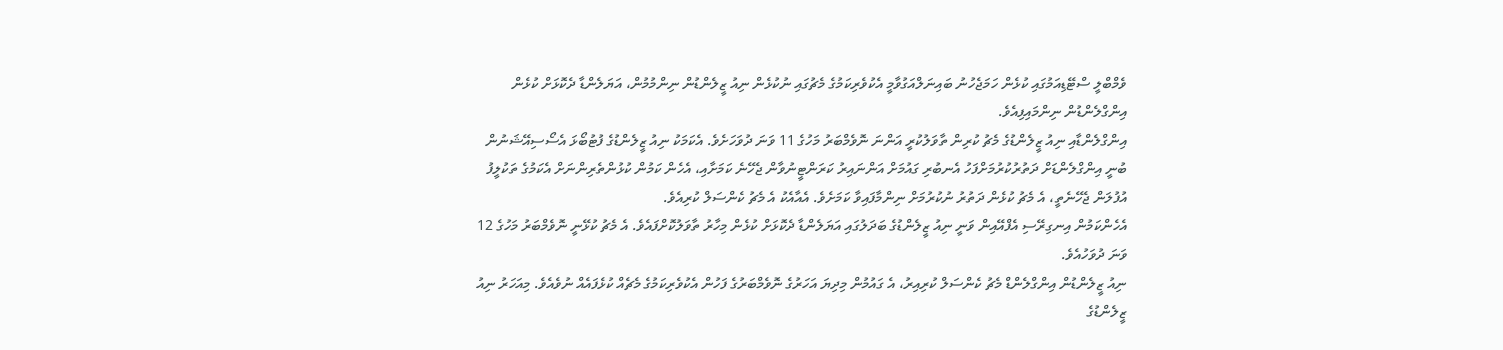ވެމްބްލީ ސްޓޭޑިއަމުގައި ކުޅެން ހަމަޖެހުނު ބައިނަލްއަގުވާމީ އެކުވެރިކަމުގެ މެޗުގައި ނުކުޅެން ނިއު ޒީލެންޑުން ނިންމުމުން، އަޔަލެންޑާ ދެކޮޅަށް ކުޅެން އިންގްލެންޑުން ނިންމައިފިއެވެ.
އިންގްލެންޑާއި ނިއު ޒީލެންޑުގެ މެޗު ކުރިން ތާވަލުކުރީ އަންނަ ނޮވެމްބަރު މަހުގެ 11 ވަނަ ދުވަހަށެވެ. އެކަމަކު ނިއު ޒީލެންޑުގެ ފުޓުބޯޅަ އެސޯސިއޭޝަނުން ބުނީ އިންގްލެންޑަށް ދަތުރުކުރުމަށްފަހު އެނބުރި ގައުމަށް އަންނައިރު ކަރަންޓީނުވާން ޖެހޭނެ ކަމަށާއި، އެހެން ކަމުން ކުޅުންތެރިންނަށް އެކަމުގެ ތަކުލީފު އުފުލަން ޖެހޭނެތީ، އެ މެޗު ކުޅެން ދަތުރު ނުކުރުމަށް ނިންމާފައިވާ ކަމަށެވެ. އެއާއެކު އެ މެޗު ކެންސަލް ކުރިއެވެ.
އެހެންކަމުން އިނގިރޭސި އެފްއޭއިން ވަނީ ނިއު ޒީލެންޑުގެ ބަދަލުގައި އަޔަލެންޑާ ދެކޮޅަށް ކުޅެން މިހާރު ތާވަލުކޮށްފައެވެ. އެ މެޗު ކުޅޭނީ ނޮވެމްބަރު މަހުގެ 12 ވަނަ ދުވަހުއެވެ.
ނިއު ޒީލެންޑުން އިންގްލެންޑް މެޗު ކެންސަލް ކުރިއިރު، އެ ގައުމުން މިދިޔަ އަހަރުގެ ނޮވެމްބަރުގެ ފަހުން އެކުވެރިކަމުގެ މެޗެއް ކުޅެފައެއް ނުވެއެވެ. މިއަހަރު ނިއު ޒީލެންޑުގެ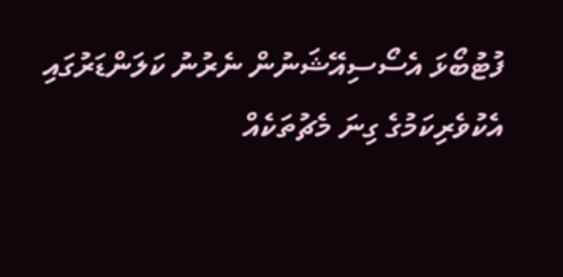ފުޓުބޯޅަ އެސޯސިއޭޝަނުން ނެރުނު ކަލަންޑަރުގައި އެކުވެރިކަމުގެ ގިނަ މެޗުތަކެއް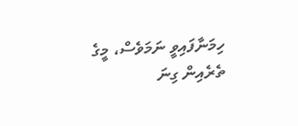ހިމަނާފައިވީ ނަމަވެސް، މީގެ ތެރެއިން ގިނަ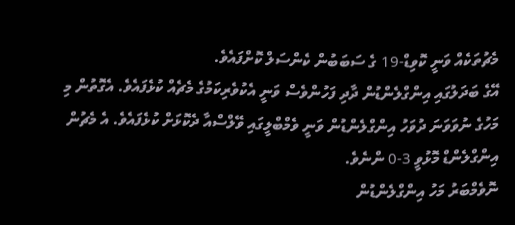މެޗުތަކެއް ވަނީ ކޮވިޑް-19 ގެ ސަބަބުން ކެންސަލް ކޮށްފައެވެ.
އޭގެ ބަދަލުގައި އިންގްލެންޑުން ދާދި ފަހުންވެސް ވަނީ އެކުވެރިކަމުގެ މެޗެއް ކުޅެފައެވެ. އެގޮތުން މި މަހުގެ ނުވަވަނަ ދުވަހު އިންގްލެންޑުން ވަނީ ވެމްބްލީގައި ވޭލްސްއާ ދެކޮޅަށް ކުޅެފައެވެ. އެ މެޗުން އިންގްލެންޑް މޮޅުވީ 3-0 ންނެވެ.
ނޮވެމްބަރު މަހު އިންގްލެންޑުން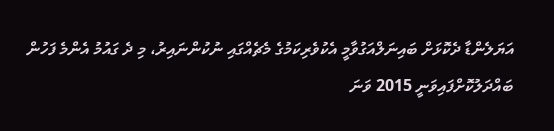އަޔަލެންޑާ ދެކޮޅަށް ބައިނަލްއަގުވާމީ އެކުވެރިކަމުގެ މެޗެއްގައި ނުކުންނައިރު، މި ދެ ގައުމު އެންމެ ފަހުން ބައްދަލުކޮށްފައިވަނީ 2015 ވަނަ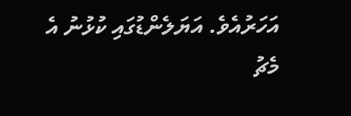އަހަރުއެވެ. އަޔަލެންޑުގައި ކުޅުނު އެ މެޗު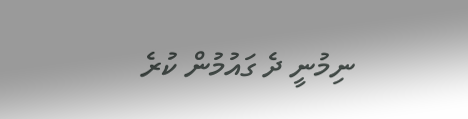ނިމުނީ ދެ ގައުމުން ކުރެ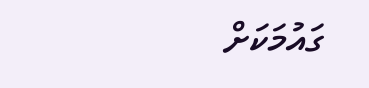ގައުމަކަށް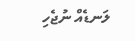ލަނޑެއް ނުޖެހި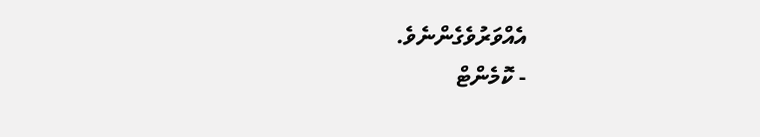އެއްވަރުވެގެންނެވެ.
- ކޮމެންޓް